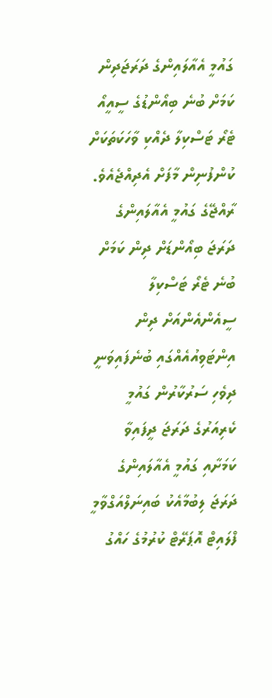ގައުމީ އެއާލައިންގެ ދަރަޖަދިން ކަމަށް ބުނެ ބިއޯންޑުގެ ސީއީއޯ ޓެރޯ ޓަސްކިލާ ދެއްކި ވާހަކަތަކަށް ކުންފުނިން މާފަށް އެދިއްޖެއެވެ.
ރާއްޖޭގެ ގައުމީ އެއާލައިންގެ ދަރަޖަ ބިއޯންޑަށް ދިން ކަމަށް ބުނެ ޓެރޯ ޓަސްކިލާ ސީއެންއެންއަށް ދިން އިންޓަވިއުއެއްގައި ބުނެފައިވަނީ ދިވެހި ސަރުކާރުން ގައުމީ ކެރިއަރުގެ ދަރަޖަ ދީފައިވާ ކަމަށާއި ގައުމީ އެއާލައިންގެ ދަރަޖަ ލިބުމާއެކު ބައިނަލްއަގްވާމީ ފްލައިޓް އޮޕަރޭޓް ކުރުމުގެ ހައްގު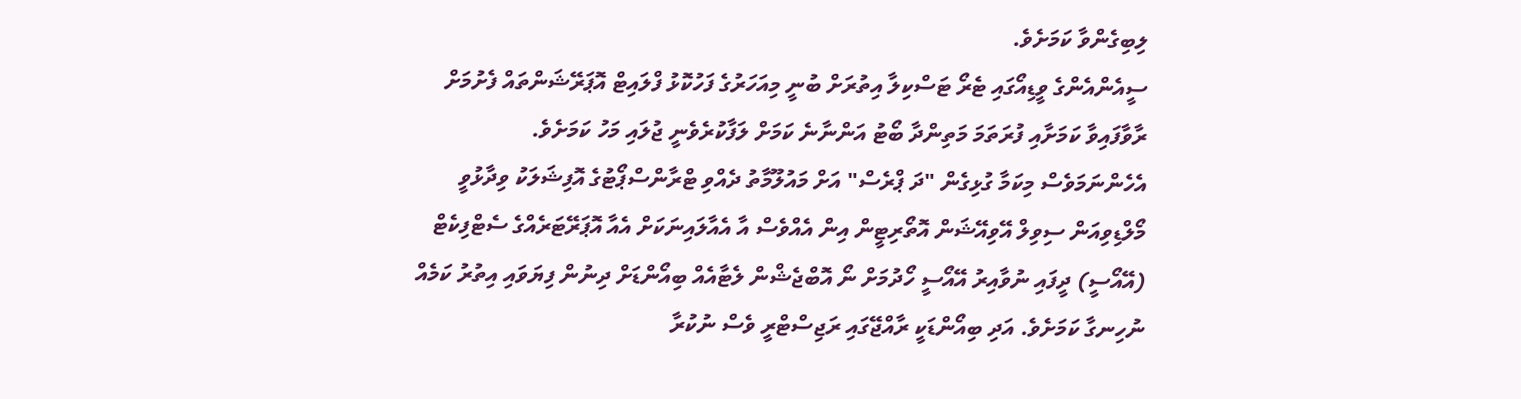ލިބިގެންވާ ކަމަށެވެ.
ސީއެންއެންގެ ވީޑިއޯގައި ޓެރޯ ޓަސްކިލާ އިތުރަށް ބުނީ މިއަހަރުގެ ފަހުކޮޅު ފްލައިޓް އޮޕަރޭޝަންތައް ފެށުމަށް ރާވާފައިވާ ކަމަށާއި ފުރަތަމަ މަތިންދާ ބޯޓު އަންނާނެ ކަމަށް ލަފާކުރެވެނީ ޖުލައި މަހު ކަމަށެވެ.
އެހެންނަމަވެސް މިކަމާ ގުޅިގެން "ދަ ޕްރެސް" އަށް މައުލޫމާތު ދެއްވި ޓްރާންސްޕޯޓުގެ އޮފިޝަލަކު ވިދާޅުވީ މޯލްޑިވިއަން ސިވިލް އޭވިއޭޝަން އޮތޯރިޓީން އިން އެއްވެސް އާ އެއާލައިނަކަށް އެއާ އޮޕަރޭޓަރެއްގެ ސެޓްފިކެޓް (އޭއޯސީ) ދީފައި ނުވާއިރު އޭއޯސީ ހޯދުމަށް ނޯ އޮބްޖެޝްން ލެޓާއެއް ބިއޯންޑަށް ދިނުން ފިޔަވައި އިތުރު ކަމެއް ނުހިނގާ ކަމަށެވެ. އަދި ބިއޯންޑަކީ ރާއްޖޭގައި ރަޖިސްޓްރީ ވެސް ނުކުރާ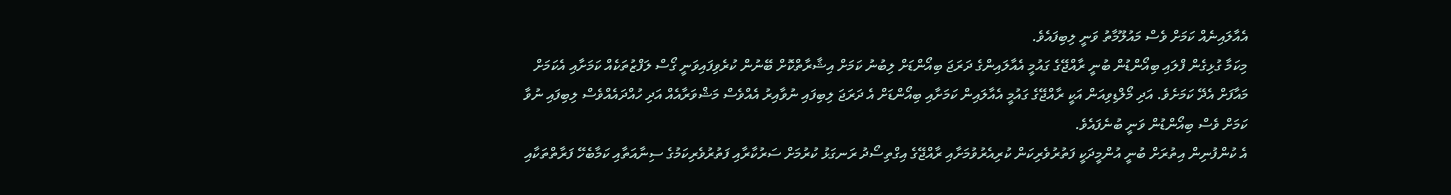އެއާލައިނެއް ކަމަށް ވެސް މައުލޫމާތު ވަނީ ލިބިފައެވެ.
މިކަމާ ގުޅިގެން ފްލައި ބިއޯންޑުން ބުނީ ރާއްޖޭގެ ގައުމީ އެއާލައިންގެ ދަރަޖަ ބިއޯންޑަށް ލިބުނު ކަމަށް އިޝާރާތްކޮށް ބޭނުން ކުރެވިފައިވަނީ ގޯސް ލަފްޒުތަކެއް ކަމަށާއި އެކަމަށް މައާފަށް އެދޭ ކަމަށެވެ. އަދި މޯލްޑިވިއަން އަކީ ރާއްޖޭގެ ގައުމީ އެއާލައިން ކަމަށާއި ބިއޯންޑަށް އެ ދަރަޖަ ލިބިފައި ނުވާއިރު އެއްވެސް މަޝްވަރާއެއް އަދި ހުއްދައެއްވެސް ލިބިފައި ނުވާ ކަމަށް ވެސް ބިއޯންޑުން ވަނީ ބުނެފައެވެ.
އެ ކުންފުނިން އިތުރަށް ބުނީ އުންމީދަކީ ފަތުރުވެރިކަން ކުރިއެރުވުމަށާއި ރާއްޖޭގެ އިގްތިސޯދު ރަނގަޅު ކުރުމަށް ސަރުކާރާއި ފަތުރުވެރިކަމުގެ ސިނާއަތާއި ކަމާބެހޭ ފަރާތްތަކާއި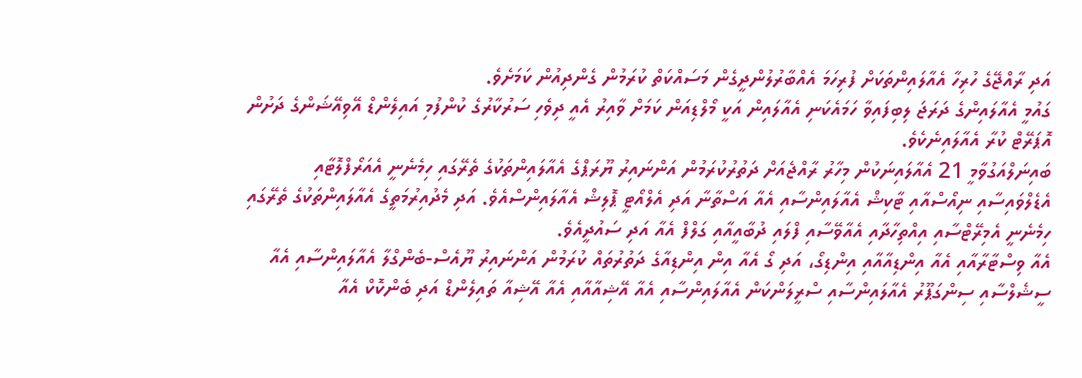އަދި ރާއްޖޭގެ ހުރިހާ އެއާލައިންތަކަށް ފުރިހަމަ އެއްބާރުލުންދީގެން މަސައްކަތް ކުރަމުން ގެންދިއުން ކަމަށެވެ.
ގައުމީ އެއާލައިންގެ ދަރަޖަ ލިބިފައިވާ ހަމައެކަނި އެއާލައިން އަކީ މޯލްޑިއަން ކަމަށް ވާއިރު އެއީ ދިވެހި ސަރުކާރުގެ ކުންފުމި އައިލެންޑް އޭވިއޭޝަންގެ ދަށުން އޮޕަރޭޓް ކުރާ އެއާލައިނެކެވެ.
ބައިނަލްއަގުވާމީ 21 އެއާލައިނަކުން މިހާރު ރާއްޖެއަށް ދަތުރުކުރަމުން އަންނައިރު ޔޫރަޕްގެ އެއާލައިންތަކުގެ ތެރޭގައި ހިމެނެނީ އެއަރޯފްލޮޓާއި އެޑެލްވައިސާއި ނިއޯސްއާއި ޓާކިޝް އެއާލައިންސާއި އެއާ އަސްތާނާ އަދި އެލްއޯޓީ ޕޮލިޝް އެއާލައިންސްއެވެ. އަދި މެދުއިރުމަތީގެ އެއާލައިންތަކުގެ ތެރޭގައި ހިމެނެނީ އެމިރޭޓްސާއި އިއްތިހާދާއި އެއާވޭސާއި ފްލައި ދުބާއީއާއި ގަލްފް އެއާ އަދި ސައުދީއެވެ.
އެއާ ވިސްޓާރާއާއި އެއާ އިންޑިއާއާއި އިންޑިގޯ، އަދި ގޯ އެއާ އިން އިންޑިއާގެ ދަތުރުތައް ކުރަމުން އަންނައިރު ޔޫއެސް-ބެންގްލާ އެއާލައިންސާއި އެއާ ސީޝެލްސާއި ސިންގަޕޫރު އެއާލައިންސާއި ސްރީލަންކަން އެއާލައިންސާއި އެއާ އޭޝިއާއާއި އެއާ އޭޝިއާ ތައިލެންޑް އަދި ބެންކޮކް އެއާ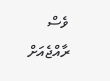ވެސް ރާއްޖެއަށް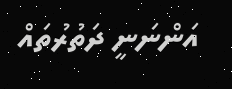އަންނަނީ ދަތުރުތައް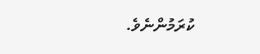ކުރަމުންނެވެ.